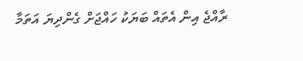ރާއްޖެ އިން އެތައް ބަޔަކު ހައްޖަށް ގެންދިޔަ އަތަމާ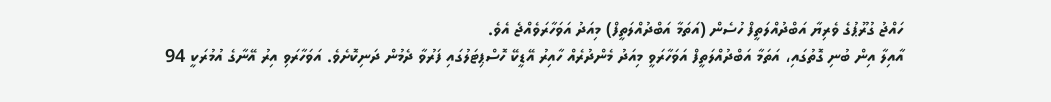ހައްޖު ގުރޫޕުގެ ވެރިޔާ އަބްދުއްލަތީފް ހުސެން (އަތަމާ އަބްދުއްލަތީފް) މިއަދު އަވަހާރަވެއްޖެ އެވެ.
އާއިލާ އިން ބުނި ގޮތުގައި، އަތަމާ އަބްދުއްލަތީފް އަވަހާރަވީ މިއަދު މެންދުރެއް ހާއިރު އޭޑީކޭ ހޮސްޕިޓަލުގައި ފަރުވާ ދެމުން ދަނިކޮށެވެ. އަވަހާރަވި އިރު އޭނާގެ އުމުރަކީ 94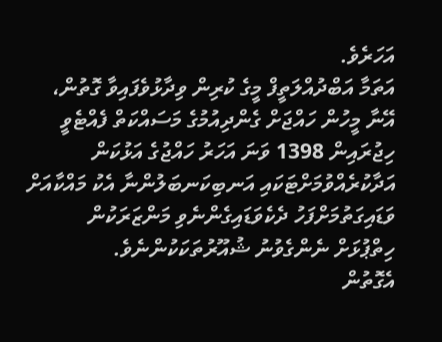އަހަރެވެ.
އަތަމާ އަބްދުއްލަތީފް މީގެ ކުރިން ވިދާޅުވެފައިވާ ގޮތުން، އޭނާ މީހުން ހައްޖަށް ގެންދިއުމުގެ މަސައްކަތް ފެއްޓެވީ ހިޖުރައިން 1398 ވަނަ އަހަރު ހައްޖުގެ އަޅުކަން އަދާކުރެއްވުމަށްޓަކައި އަނބިކަނބަލުންނާ އެކު މައްކާއަށް ވަޑައިގަތުމަށްފަހު ދެކެވަޑައިގެންނެވި މަންޒަރަކުން ހިތްޕުޅަށް ނެންގެވުނު ޝުއޫރުތަކަކުންނެވެ.
އެގޮތުން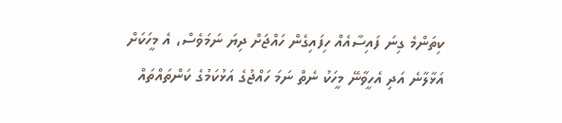ކިތަންމެ ގިނަ ފައިސާއެއް ހިފައިގެން ހައްޖަށް ދިޔަ ނަމަވެސް، އެ މީހަކަށް އަޅާލާނެ އަދި އެހީވާނޭ މީހަކު ނެތް ނަމަ ހައްޖުގެ އަޅުކަމުގެ ކަންތައްތައް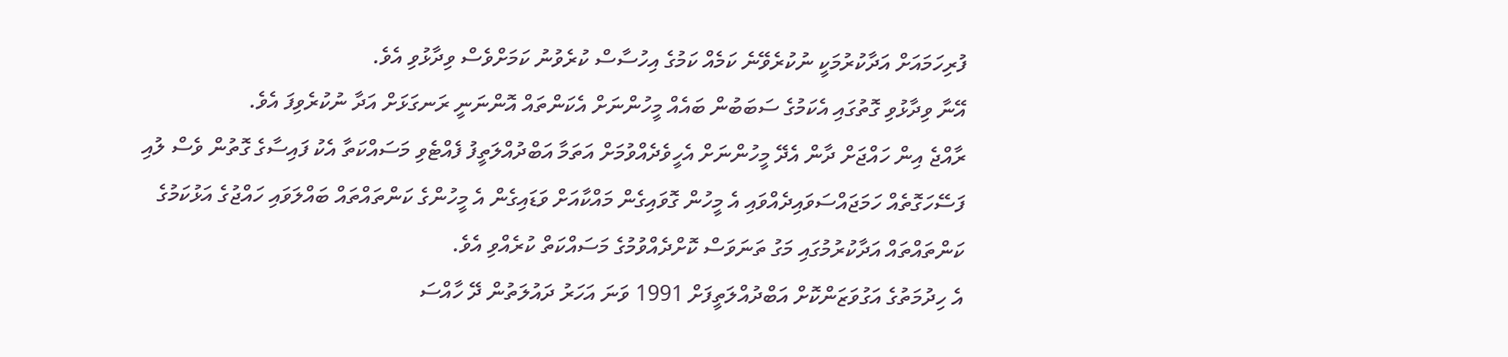ފުރިހަމައަށް އަދާކުރުމަކީ ނުކުރެވޭނެ ކަމެއް ކަމުގެ އިހުސާސް ކުރެވުނު ކަމަށްވެސް ވިދާޅުވި އެވެ.
އޭނާ ވިދާޅުވި ގޮތުގައި އެކަމުގެ ސަބަބުން ބައެއް މީހުންނަށް އެކަންތައް އޮންނަނީ ރަނގަޅަށް އަދާ ނުކުރެވިފަ އެވެ.
ރާއްޖެ އިން ހައްޖަށް ދާން އެދޭ މީހުންނަށް އެހީވެދެއްވުމަށް އަތަމާ އަބްދުއްލަތީފު ފެއްޓެވި މަސައްކަތާ އެކު ފައިސާގެ ގޮތުން ވެސް ލުއި ފަސޭހަގޮތެއް ހަމަޖައްސަވައިދެއްވައި އެ މީހުން ގޮވައިގެން މައްކާއަށް ވަޑައިގެން އެ މީހުންގެ ކަންތައްތައް ބައްލަވައި ހައްޖުގެ އަޅުކަމުގެ ކަންތައްތައް އަދާކުރުމުގައި މަގު ތަނަވަސް ކޮށްދެއްވުމުގެ މަސައްކަތް ކުރެއްވި އެވެ.
އެ ހިދުމަތުގެ އަގުވަޒަންކޮށް އަބްދުއްލަތީފަށް 1991 ވަނަ އަހަރު ދައުލަތުން ދޭ ހާއްސަ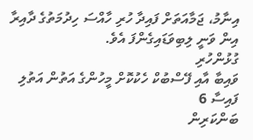އިނާމު، ޖަމާއަތަށް ފައިދާ ހުރި ހާއްސަ ހިދުމަތުގެ ދާއިރާ އިން ވަނީ ލިބިވަޑައިގެންފަ އެވެ.
ގުޅުންހުރި
ވައިބާ އާއި ފޭސްބުކް ހެކުކޮށް މީހުންގެ އަތުން އަތުލި ފައިސާ 6
ބަންކަރިން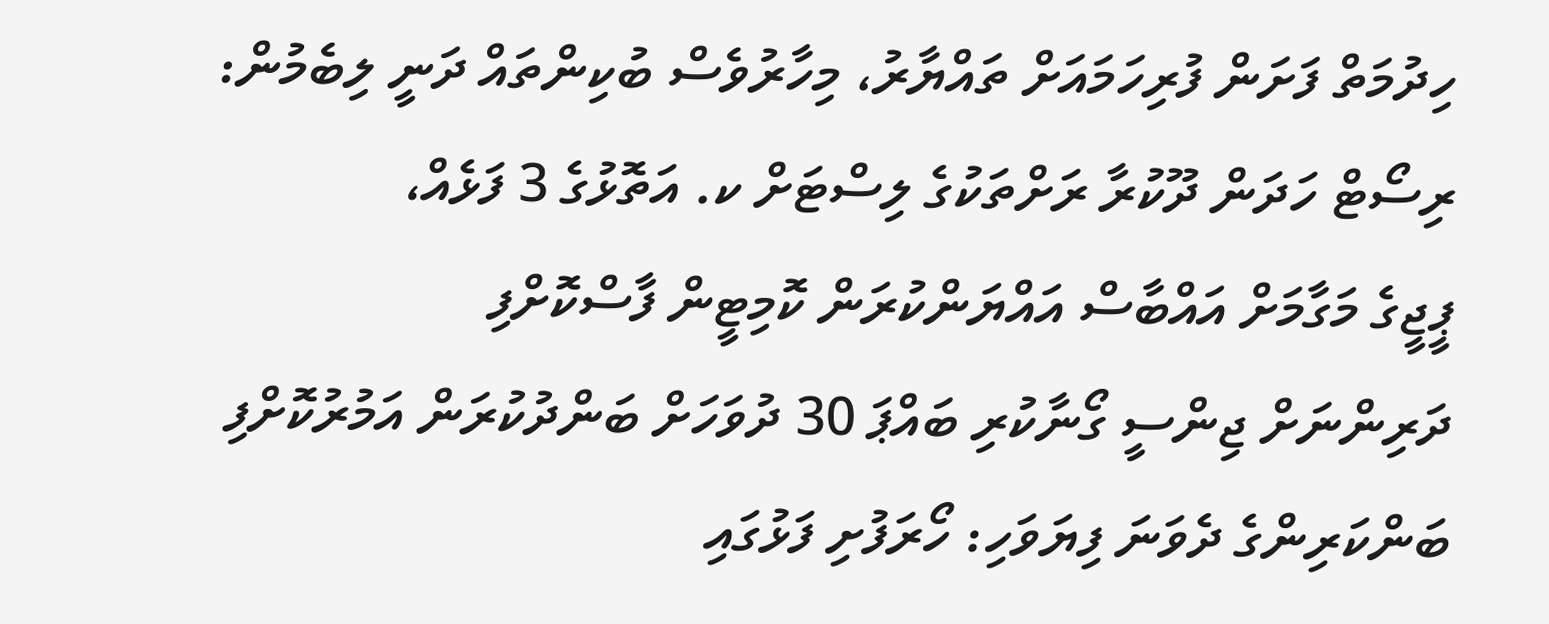ހިދުމަތް ފަށަން ފުރިހަމައަށް ތައްޔާރު، މިހާރުވެސް ބުކިންތައް ދަނީ ލިބެމުން:
ރިސޯޓް ހަދަން ދޫކުރާ ރަށްތަކުގެ ލިސްޓަށް ކ. އަތޮޅުގެ 3 ފަޅެއް،
ޕީޖީގެ މަގާމަށް އައްބާސް އައްޔަންކުރަން ކޮމިޓީން ފާސްކޮށްފި
ދަރިންނަށް ޖިންސީ ގޯނާކުރި ބައްޕަ 30 ދުވަހަށް ބަންދުކުރަން އަމުރުކޮށްފި
ބަންކަރިންގެ ދެވަނަ ފިޔަވަހި: ހޯރަފުށި ފަޅުގައި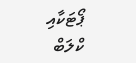ޕޯޓަކާއި ކްލަބް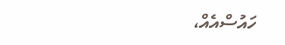ހައުސްއެއް،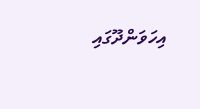އިހަވަންދޫގައި